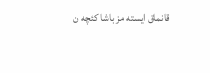قانماق ایسته مز باشا کئچه ن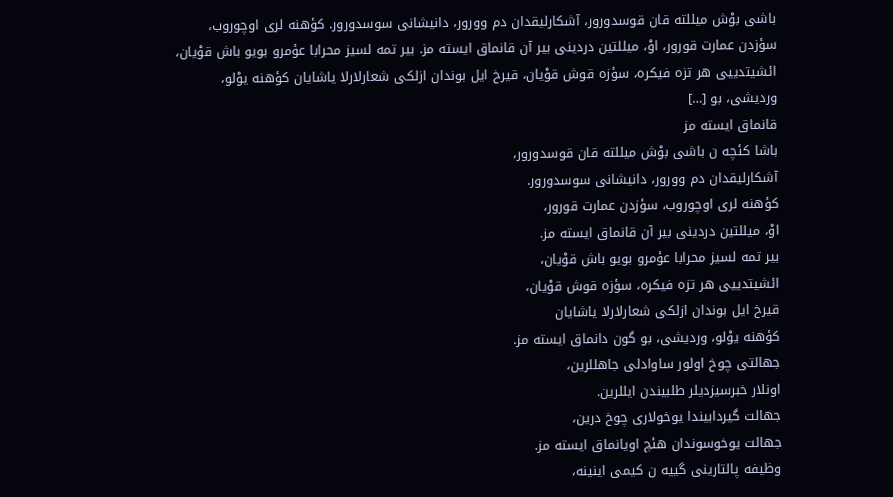باشی بوْش میللته قان قوسدورور، آشکارلیقدان دم وورور، دانیشانی سوسدورور. کؤهنه لری اوچوروب، سؤزدن عمارت قورور، اوْ، میللتین دردینی بیر آن قانماق ایسته مز. بیر تمه لسیز محرابا عؤمرو بویو باش قوْیان، ائشیتدییی هر تزه فیکره، سؤزه قوش قوْیان، قیرخ ایل بوندان ازلکی شعارلارلا یاشایان کؤهنه یوْلو، وردیشی، بو […]
قانماق ایسته مز
باشا کئچه ن باشی بوْش میللته قان قوسدورور،
آشکارلیقدان دم وورور، دانیشانی سوسدورور.
کؤهنه لری اوچوروب، سؤزدن عمارت قورور،
اوْ، میللتین دردینی بیر آن قانماق ایسته مز.
بیر تمه لسیز محرابا عؤمرو بویو باش قوْیان،
ائشیتدییی هر تزه فیکره، سؤزه قوش قوْیان،
قیرخ ایل بوندان ازلکی شعارلارلا یاشایان
کؤهنه یوْلو، وردیشی، بو گون دانماق ایسته مز.
جهالتی چوخ اولور ساوادلی جاهللرین،
اونلار خبرسیزدیلر طلبیندن ایللرین.
جهالت گیردابیندا یوخولاری چوخ درین،
جهالت یوخوسوندان هئچ اویانماق ایسته مز.
وظیفه پالتارینی گییه ن کیمی اینینه،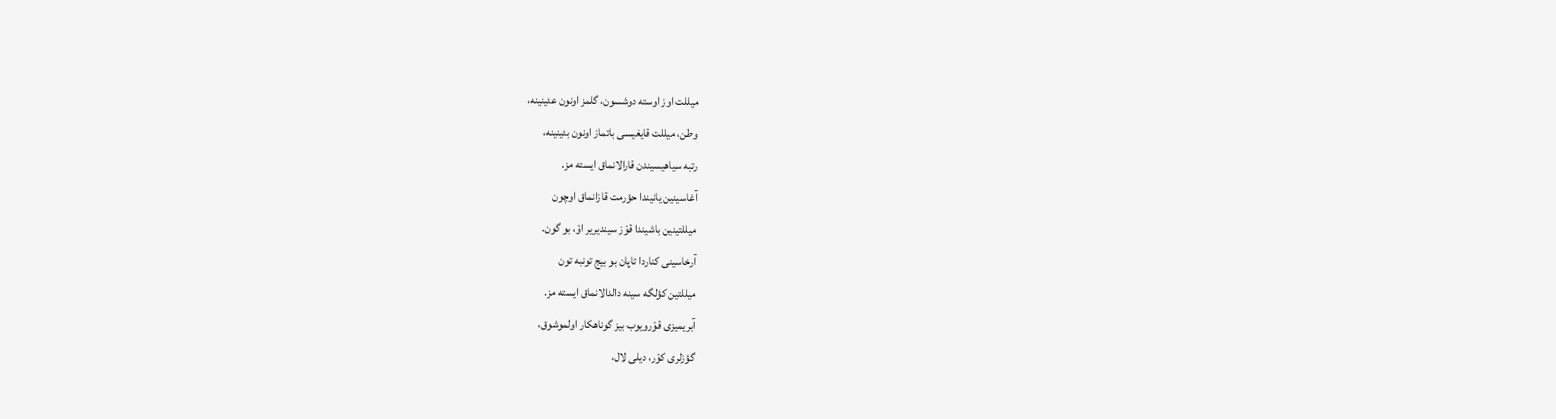میللت اوز اوسته دوشسون، گلمز اونون عئینینه،
وطن، میللت قایغیسی باتماز اونون بئینینه،
رتبه سیاهیسیندن قارالانماق ایسته مز.
آغاسینین یانیندا حؤرمت قازانماق اوچون
میللتینین باشیندا قوْز سیندیریر اوْ، بو گون.
آرخاسینی کناردا تاپان بو بیج تونبه تون
میللتین کؤلگه سینه دالدالانماق ایسته مز.
آبریمیزی قوْرویوب بیز گوناهکار اولموشوق،
گؤزلری کوْر، دیلی لال،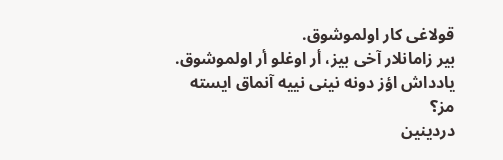قولاغی کار اولموشوق.
بیر زامانلار آخی بیز، أر اوغلو أر اولموشوق.
یادداش اؤز دونه نینی نییه آنماق ایسته مز؟
دردینین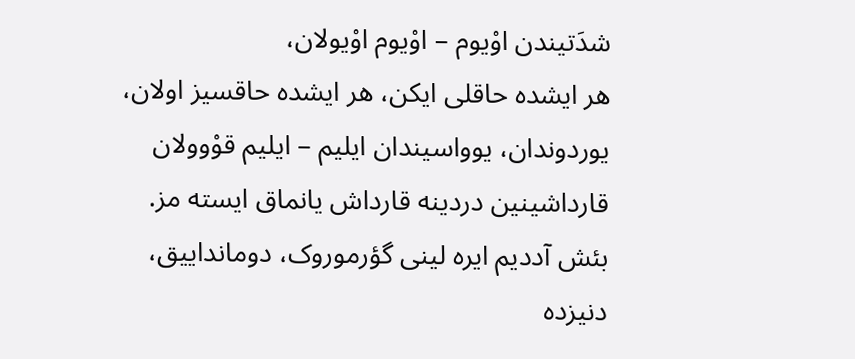شدَتیندن اوْیوم – اوْیوم اوْیولان،
هر ایشده حاقلی ایکن، هر ایشده حاقسیز اولان،
یوردوندان، یوواسیندان ایلیم – ایلیم قوْوولان
قارداشینین دردینه قارداش یانماق ایسته مز.
بئش آددیم ایره لینی گؤرموروک، دومانداییق،
دنیزده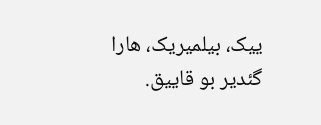ییک، بیلمیریک، هارا گئدیر بو قاییق.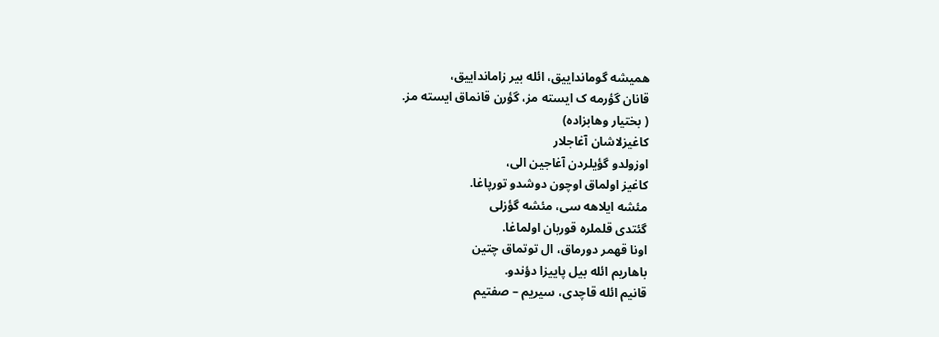همیشه گومانداییق، ائله بیر زامانداییق،
قانان گؤرمه ک ایسته مز، گؤرن قانماق ایسته مز.
( بختیار وهابزاده)
کاغیزلاشان آغاجلار
اوزولدو گؤیلردن آغاجین الی،
کاغیز اولماق اوچون دوشدو تورپاغا.
مئشه ایلاهه سی، مئشه گؤزلی
گئتدی قلملره قوربان اولماغا.
اونا قهمر دورماق، ال توتماق چتین
باهاریم ائله بیل پاییزا دؤندو.
قانیم ائله قاچدی، سیریم – صفتیم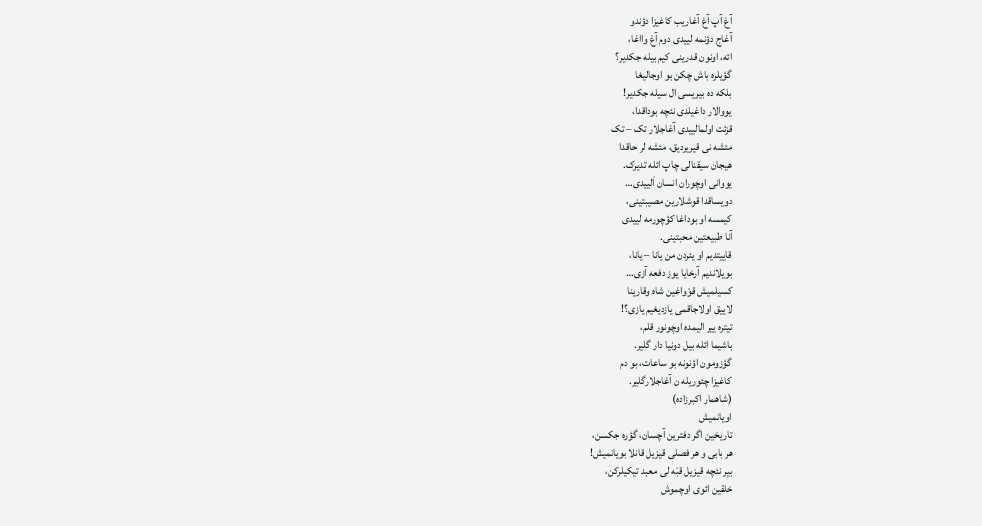آغ آپ آغ آغاریب کاغیزا دؤندو
آغاج دؤنمه لییدی دوم آغ وااغا،
ائه، اونون قدرینی کیم بیله جکدیر؟
گؤیلره باش چکن بو اوجالیغا
بلکه ده بیریسی ال سیله جکدیر!
یووالار داغیلدی نئچه بوداقدا،
قزئت اولمالییدی آغاجلار تک – تک
مئشه نی قیریردیق، مئشه لر حاقدا
هیجان سیقنالی چاپ ائله تدیرک.
یووانی اوچوران انسان اَلییدی…
دویساقدا قوشلارین مصیبتینی،
کیمسه او بوداغا کؤچورمه لییدی
آنا طبیعتین محبتینی.
قاییتدیم او یئردن من یانا – یانا،
بویلاندیم آرخایا یوز دفعه آزی…
کسیلمیش قوْواغین شاه وقارینا
لاییق اولاجاقمی یازدیغیم یازی؟!
تیتره ییر الیمده اوچونور قلم،
باشیما ائله بیل دونیا دار گلیر.
گؤزومون اؤنونه بو ساعات، بو دم
کاغیزا چئوریله ن آغاجلارگلیر.
(شاهمار اکبرزاده)
اویانمیش
تاریخین اگر دفترین آچسان، گؤره جکسن،
هر بابی و هر فصلی قیزیل قانلا بویانمیش!
بیر نئچه قیزیل قبَه لی معبد تیکیلرکن،
خلقین ائوی اوچموش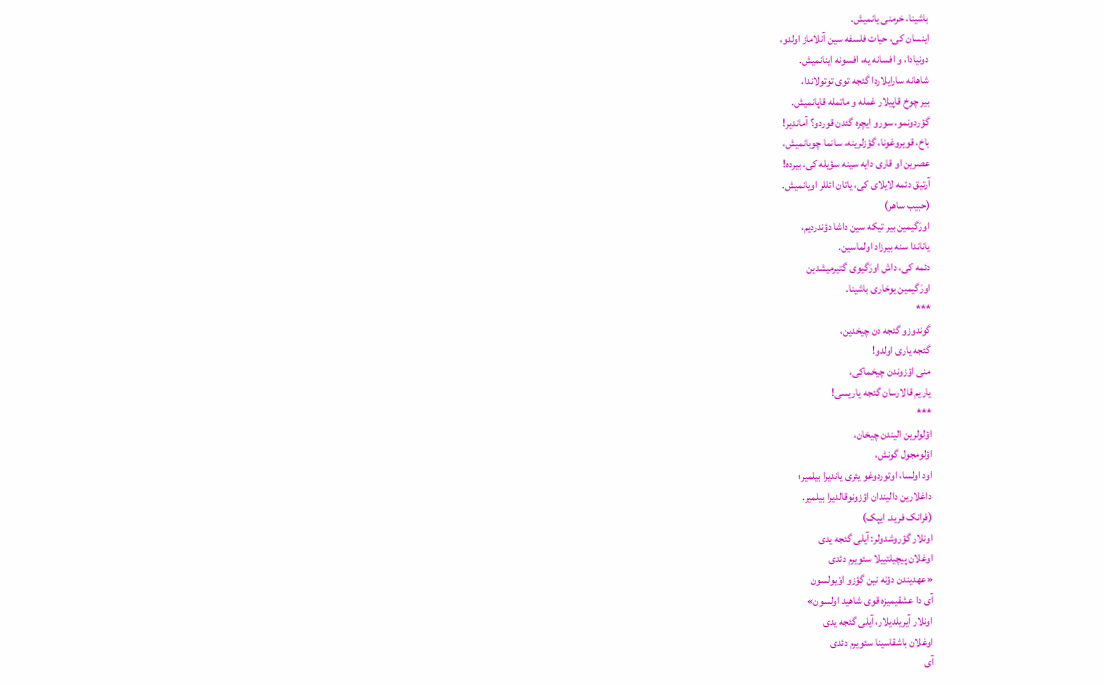باشینا، خرمنی یانمیش.
اینسان کی، حیات فلسفه سین آنلاماز اولدو،
دونیادا، و افسانه یه، افسونه اینانمیش.
شاهانه سارایلاردا گئجه توی توتولاندا،
بیر چوخ قاپیلار غمله و ماتمله قاپانمیش.
گؤردونمو، سورو ایچره گئدن قوردو؟ آماندیر!
باخ، قویروغونا، گؤزلرینه، سانما چوبانمیش،
عصرین او قاری دایه سینه سؤیله کی، بیرده!
آرتیق دئمه لایلای کی، یاتان ائللر اویانمیش.
(حبیب ساهر)
اورَگیمین بیر تیکه سین داشا دؤندردیم،
یاناندا سنه بیرزاد اولماسین.
دئمه کی، داش اورَگیوی گتیرمیشدین
اورَگیمین یوخاری باشینا.
***
گوندوزو گئجه دن چیخدین،
گئجه یاری اولدو!
منی اؤزوندن چیخماکی،
یاریم قالارسان گئجه یاریسی!
***
اؤلولرین الیندن چیخان،
اؤلومجول گونش،
اود اولسا، اوتوردوغو یئری یاندیرا بیلمیر؛
داغلارین دالیندان اؤزونوقالدیرا بیلمیر.
(فرانک فرید. ایپک)
اونلار گؤروشدولر: آیلی گئجه یدی
اوغلان پیچیلتییلا سئویرم دئدی
«عهدیندن دؤنه نین گؤزو اوْیولسون
آی دا عشقیمیزه قوی شاهید اولسون»
اونلار آیریلدیلار، آیلی گئجه یدی
اوغلان باشقاسینا سئویرم دئدی
آی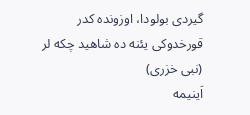گیردی بولودا، اوزونده کدر
قورخدوکی یئنه ده شاهید چکه لر
(نبی خزری)
اَینیمه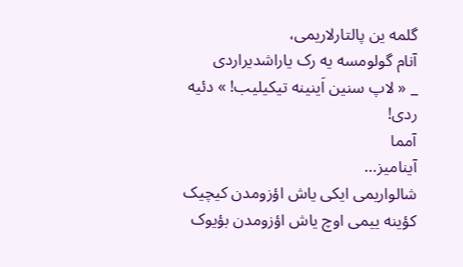گلمه ین پالتارلاریمی،
آنام گولومسه یه رک یاراشدیراردی
_ « لاپ سنین اَینینه تیکیلیب! » دئیه ردی!
آمما
آینامیز…
شالواریمی ایکی یاش اؤزومدن کیچیک
کؤینه ییمی اوچ یاش اؤزومدن بؤیوک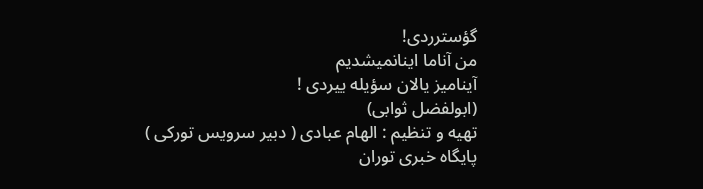گؤسترردی!
من آناما اینانمیشدیم
آینامیز یالان سؤیله ییردی !
(ابولفضل ثوابی)
تهیه و تنظیم : الهام عبادی ( دبیر سرویس تورکی )
پایگاه خبری توران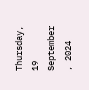Thursday, 19 September , 2024